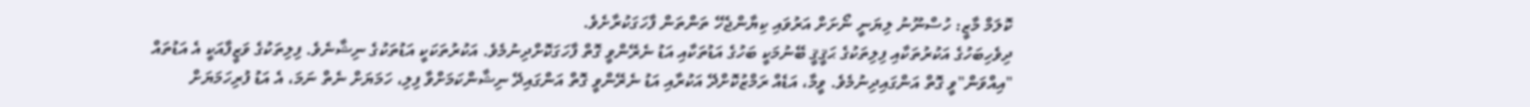ކޮލަމް މާޒީ: ހުސްނޫނު ލިޔަނީ ނޯށަށް އަރުވައި ކިޔާންޖެހޭ ތަންތަން ފާހަގަކުރާށެވެ.
ދިވެހިބަހުގެ އަކުރުތަކާއި ފިލިތަކުގެ ޙަޤީޤީ ބޭނުމަކީ ބަހުގެ އަޑުތަކާއި އަޑު ނެރޭންވީ ގޮތް ފާހަގަކޮށްދިނުމެވެ. އަކުރުތަކަކީ އަޑުތަކުގެ ނިޝާނެވެ. ފިލިތަކުގެ ވަޒީފާއަކީ އެ އަޑުތައް "އިއްވަން"ވީ ގޮތް އަންގައިދިނުމެވެ. ވީމާ، އަޑެއް ރަމްޒުކޮށްދޭ އަކުރާއި އަޑު ނެރޭންވީ ގޮތް އަންގައިދޭ ނިޝާންކަމަށްވާ ފިލި، ހަމަޔަށް ނެތް ނަމަ، އެ އަޑު ފުރިހަމަޔަށް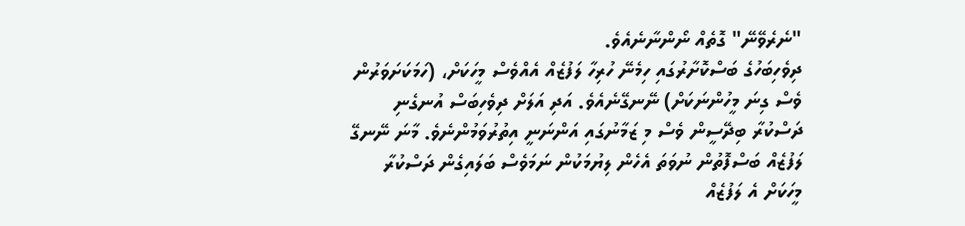"ނެރެވޭނޭ" ގޮތެއް ނޯންނާނެއެވެ.
ދިވެހިބަހުގެ ބަސްކޮށާރުގައި ހިމެނޭ ހުރިހާ ލަފުޒެއް އެއްވެސް މީހަކަށް، (ހަމަކަށަވަރުން ވެސް ގިނަ މީހުންނަކަށް) ނޭނގޭނެއެވެ. އަދި އަލަށް ދިވެހިބަސް އުނގެނި ދަސްކުރާ ބިދޭސީން ވެސް މި ޒަމާނުގައި އަންނަނީ އިތުރުވަމުންނެވެ. މާނަ ނޭނގޭ ލަފުޒެއް ބަސްފޮތުން ނުވަތަ އެހެން ލިޔުމަކުން ނަމަވެސް ބަލައިގެން ދަސްކުރާ މީހަކަށް އެ ލަފުޒެއް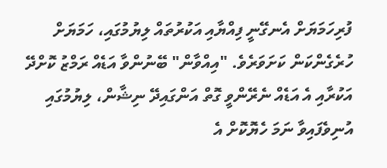ފުރިހަމަޔަށް އެނގޭނީ ފިއްޔާއި އަކުރުތައް ލިޔުމުގައި، ހަމަޔަށް ހުރެގެންކަން ކަށަވަރެވެ. "އިއްވާން" ބޭނުންވާ އަޑެއް ރަމްޒު ކޮށްދޭ އަކުރާއި އެ އަޑެއް ނެރޭންވީ ގޮތް އަންގައިދޭ ނިޝާން، ލިޔުމުގައި އުނިވެފައިވާ ނަމަ ހެޔޮކޮށް އެ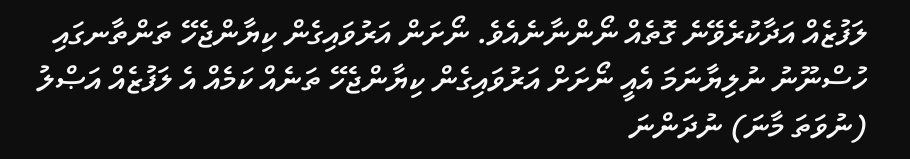ލަފުޒެއް އަދާކުރެވޭނެ ގޮތެއް ނޯންނާނެއެވެ. ނޯށަން އަރުވައިގެން ކިޔާންޖެހޭ ތަންތާނގައި ހުސްނޫނު ނުލިޔާނަމަ އެއީ ނޯށަށް އަރުވައިގެން ކިޔާންޖެހޭ ތަނެއް ކަމެއް އެ ލަފުޒެއް އަޞްލު (ނުވަތަ މާނަ) ނުދަންނަ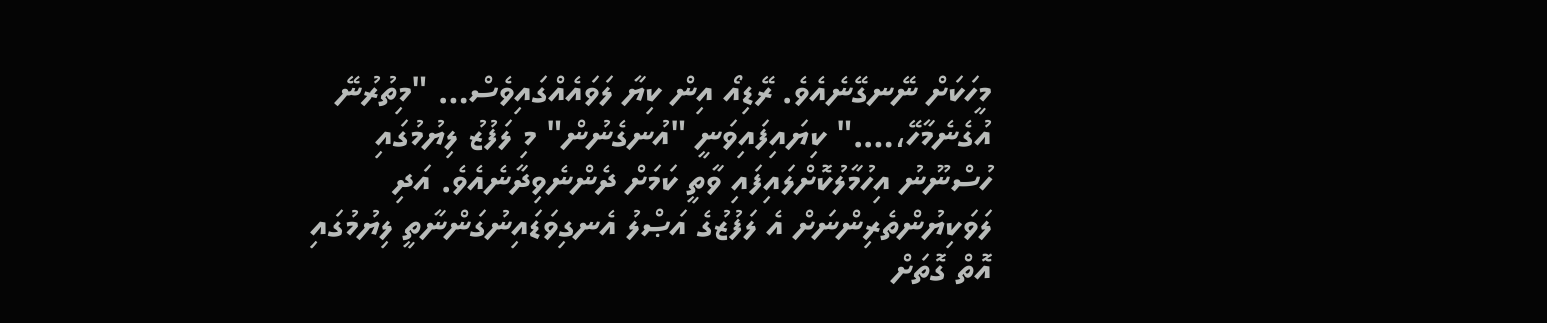މީހަކަށް ނޭނގޭނެއެވެ. ރޭޑިއޯ އިން ކިޔާ ލަވައެއްގައިވެސް… "މިތުރުނޭ އުގެނެމާހޭ،…." ކިޔައިފައިވަނީ "އުނގެނުން" މި ލަފުޒު ލިޔުމުގައި ހުސްނޫނު އިހުމާލުކޮށްލައިފައި ވާތީ ކަމަށް ދެންނެވިދާނެއެވެ. އަދި ލަވަކިޔުންތެރިންނަށް އެ ލަފުޒުގެ އަޞްލު އެނގިވަޑައިނުގަންނާތީ ލިޔުމުގައި އޮތް ގޮތަށް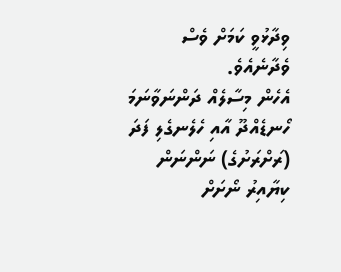ވިދާޅުވީ ކަމަށް ވެސް ވެދާނެއެވެ.
އެހެން މިސާލެއް ދަންނަވާނަމަ ހޯނޑެއްދޫ އާއި ހެލެނގެލި ފަދަ (ރަށްރަށުގެ) ނަންނަން ކިޔާއިރު ނޯށަށް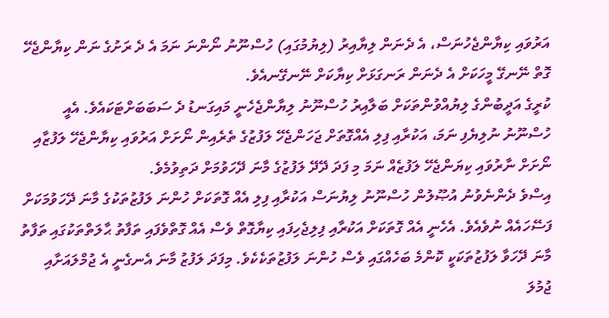އަރުވައި ކިޔާންޖެހުނަސް، އެ ދެނަން ލިޔާއިރު (ލިޔުމުގައި) ހުސްނޫނު ނޯންނަ ނަމަ އެ ދެ ރަށުގެ ނަން ކިޔާންޖެހޭ ގޮތް ނޭނގޭ މީހަކަށް އެ ދެނަން ރަނގަޅަށް ކިޔާކަށް ނޭނގޭނއެވެ.
ކުރީގެ އަދީބުންގެ ލިޔުއްވުންތަކަށް ބަލާއިރު ހުސްނޫނު ލިޔާންޖެހެނީ މައިގަނޑު ދެ ސަބަބަށްޓަކައެވެ. އެއީ ހުސްނޫނު ނުލިޔެފި ނަމަ، އަކުރާއި ފިލި އެއްގޮތަށް ޖަހަންޖެހޭ ލަފުޒުގެ ތެރެއިން ނޯށަށް އަރުވައި ކިޔާންޖެހޭ ލަފުޒާއި ނޯށަށް ނާރުވައި ކިޔަންޖެހޭ ލަފުޒެއް ނަމަ މި ފަދަ ދޭދޭ ލަފުޒުގެ މާނަ ދޭހަވުމަށް ދަތިވުމެވެ.
އިސްވެ ދެންނެވުނު އުޞޫލުން ހުސްނޫނު ލިޔުނަސް އަކުރާއި ފިލި އެއް ގޮތަކަށް ހުންނަ ލަފުޒުތަކުގެ މާނަ ދޭހަވުމަކަށް ފަސޭހައެއް ނުވެއެވެ. އެހެނީ އެއް ގޮތަކަށް އަކުރާއި ފިލިޖެހިފައި ކިޔާގޮތް ވެސް އެއް ގޮތްވެފައި ތަފާތު ޙާލަތްތަކުގައި ތަފާތު މާނަ ދޭހަވާ ލަފުޒުތަކަކީ ކޮންމެ ބަހެއްގައި ވެސް ހުންނަ ލަފުޒުތަކެކެވެ. މިފަދަ ލަފުޒު މާނަ އެނގެނީ އެ ޖުމްލައަށާއި ޖުމުލަ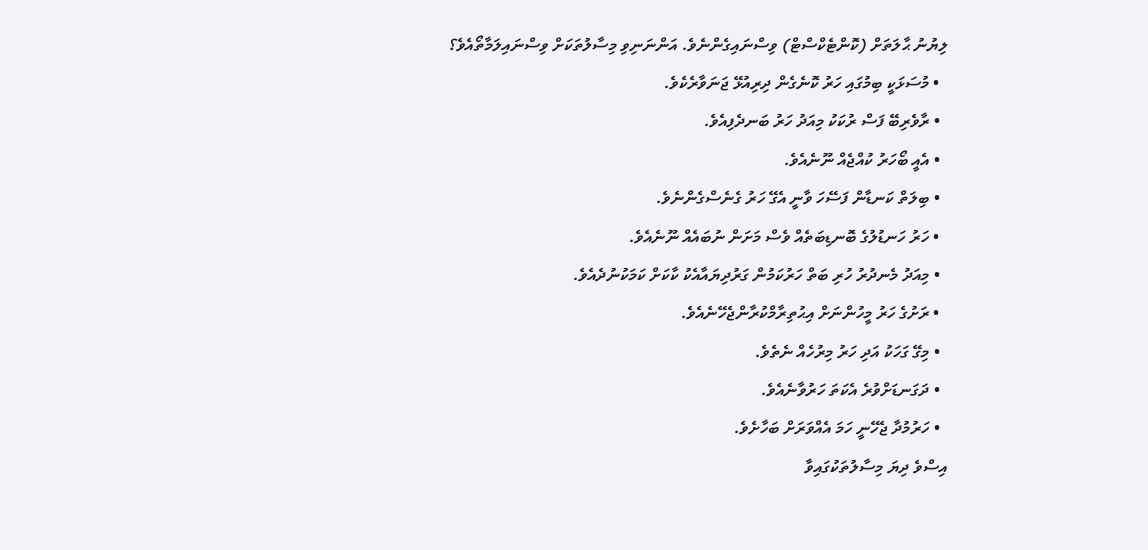ލިޔުނު ޙާލަތަށް (ކޮންޓެކްސްޓް) ވިސްނައިގެންނެވެ. އަންނަނިވި މިސާލުތަކަށް ވިސްނައިލަމާތޯއެވެ؟
  • މުސަޅަކީ ބިމުގައި ހަރު ކޮނެގެން ދިރިއުޅޭ ޖަނަވާރެކެވެ.
  • ރާވެރިބޭ ފަސް ރުކަކު މިއަދު ހަރު ބަނދެފިއެވެ.
  • އެއީ ބޯހަރު ކުއްޖެއް ނޫނެއެވެ.
  • ބިލަތް ކަނޑާން ފަސޭހަ ވާނީ އެގޭ ހަރު ގެނެސްގެންނެވެ.
  • ހަރު ހަނޑުލުގެ ބޮނޑިބަތެއް ވެސް މަށަން ނުބައެއް ނޫނެއެވެ.
  • މިއަދު މެނދުރު ހުރި ބަތް ހަރުކަމުން ގަރުދިޔައާއެކު ކާކަށް ކަމަކުނުދެއެވެ.
  • ރަށުގެ ހަރު މީހުންނަށް އިޙުތިރާމްކުރާންޖެހޭނެއެވެ.
  • މިގޭ ގަހަކު އަދި ހަރު މިރުހެއް ނެތެވެ.
  • ދަގަނޑަށްވުރެ އެކަތަ ހަރުވާނެއެވެ.
  • ހަރުމުދާ ޖެހޭނީ ހަމަ އެއްވަރަށް ބަހާށެވެ.
އިސްވެ ދިޔަ މިސާލުތަކުގައިވާ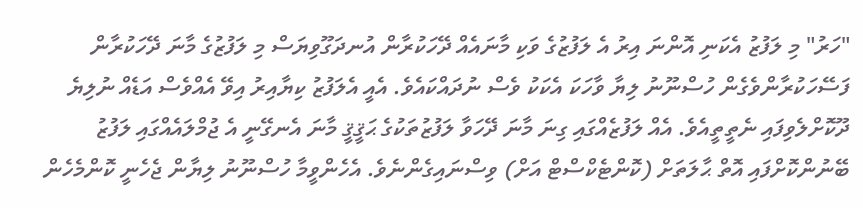"ހަރު" މި ލަފުޒު އެކަނި އޮންނަ އިރު އެ ލަފުޒުގެ ވަކި މާނައެއް ދޭހަކުރާން އުނދަގޫވިޔަސް މި ލަފުޒުގެ މާނަ ދޭހަކުރާން ފަސޭހަކުރާންވެގެން ހުސްނޫނު ލިޔާ ވާހަކަ އެކަކު ވެސް ނުދައްކައެވެ. އެއީ އެލަފުޒު ކިޔާއިރު އިވޭ އެއްވެސް އަޑެއް ނުލިޔެ ދޫކޮށްލެވިފައި ނެތީތީއެވެ. އެއް ލަފުޒެއްގައި ގިނަ މާނަ ދޭހަވާ ލަފުޒުތަކުގެ ޙަޤީޤީ މާނަ އެނގޭނީ އެ ޖުމްލައެއްގައި ލަފުޒު ބޭނުންކޮށްފައި އޮތް ޙާލަތަށް (ކޮންޓެކްސްޓް އަށް) ވިސްނައިގެންނެވެ. އެހެންވީމާ ހުސްނޫނު ލިޔާން ޖެހެނީ ކޮންމެހެން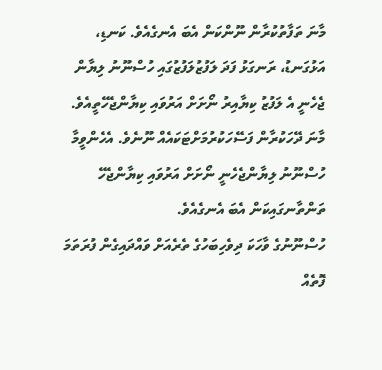މާނަ ތަފާތުކުރާން ނޫންކަން އެބަ އެނގެއެވެ. ކަނޑި، އަޅުގަނޑު، ރަނގަޅު ފަދަ ލަފުޒުލަފުޒުގައި ހުސްނޫނު ލިޔާން ޖެހެނީ އެ ލަފުޒު ކިޔާއިރު ނޯށަށް އަރުވައި ކިޔާންޖެހޭތީއެވެ. މާނަ ދޭހަކުރާން ފަސޭހަކުރުމަށްޓަކައެއް ނޫނެވެ. އެހެންވީމާ ހުސްނޫނު ލިޔާންޖެހެނީ ނޯށަށް އަރުވައި ކިޔާންޖެހޭ ތަންތާނގައިކަން އެބަ އެނގެއެވެ.
ހުސްނޫނުގެ ވާހަކަ ދިވެހިބަހުގެ ތެރެއަށް ވައްދައިގެން ފުރަތަމަ ފޮތެއް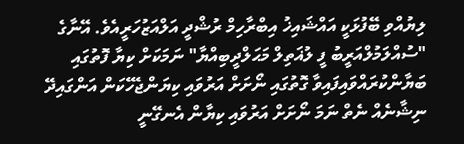ލިޔުއްވި ބޭފުޅަކީ އައްޝައިޚު އިބްރާހިމް ރުޝްދީ އަލްއަޒުހަރީއެވެ. އޭނާގެ "ސުއްލަމުލްއަރީބު ފީ ލުޣަތިލް މަޙަލްދީބިއްޔާ" ނަމަކަށް ކިޔާ ފޮތުގައި ބަޔާންކުރައްވައިފައިވާ ގޮތުގައި ނޯށަށް އަރުވައި ކިޔަންޖެހޭކަން އަންގައިދޭ ނިޝާނެއް ނެތް ނަމަ ނޯށަށް އަރުވައި ކިޔާން އެނގޭނީ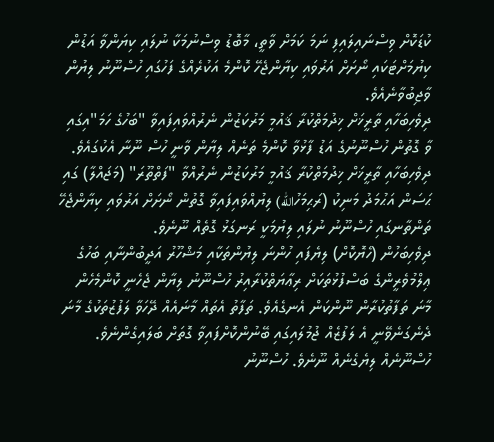ކުޑަކޮށް ވިސްނައިލައިފި ނަމަ ކަމަށް ވާތީ، މާބޮޑު ވިސްނުމަކާ ނުލައި ކިޔަންވާ އަޑުން ކިޔުމަށްޓަކައި ނޯށަށް އަރުވައި ކިޔާންޖެހޭ ކޮންމެ އަކުރެއްގެ ފަހުގައި ހުސްނޫނު ލިޔުން ވާޖިބުވާނެއެވެ.
ދިވެހިބަހާއި ތާރީޚަށް ޚިދުމަތްކުރާ ޤައުމީ މަރުކަޒުން ނެރުއްވައިފައިވާ "ބަހުގެ ހަމަ"އިގައި ވާ ގޮތުން ހުސްނޫނުގެ އަޑު ފާޅުވާ ކޮންމެ ތަނެއް ލިޔާން ވާނީ ހުސް ނޫނާ އެކުގައެވެ. ދިވެހިބަހާއި ތާރީޚަށް ޚިދުމަތްކުރާ ޤައުމީ މަރުކަޒުން ނެރުއްވާ "ފަތްތޫރަ" (މަޖައްލާ) ގައި ޙަސަން އަޙުމަދު މަނިކު (ރަޙިމަހުالله) ލިޔުއްވައިފައިވާ ގޮތުން ނޯށަށް އަރުވައި ކިޔާންޖެހޭ ތަންތާނގައި ހުސްނޫނު ނުލައި ލިޔުމަކީ ރަނގަޅު ގޮތެއް ނޫނެވެ.
ދިވެހިބަހުން (ހެޔޮކޮށް) ލިޔެފައި ހުންނަ ލިޔުންތަކާއި މަޝްހޫރު އަދީބުންނާއި ބަހުގެ ޢިލްމުވެރީންގެ ބަސްފުޅުތަކަށް ރިޢާޔަތްކުރާއިރު ހުސްނޫނު ލިޔާން ޖެހެނީ ކޮންމެހެން މާނަ ތަފާތުކުރާން ނޫންކަން އެނގެއެވެ. ތަފާތު އެތައް މާނައެއް ދޭހަވާ ލަފުޒުތަކުގެ މާނަ ދެނެގަނެވޭނީ އެ ލަފުޒެއް ޖުމުލައިގައި ބޭނުންކޮށްފައިވާ ގޮތަށް ބަލައިގެންނެވެ. ހުސްނޫނެއް ލިޔެގެނެއް ނޫނެވެ. ހުސްނޫނު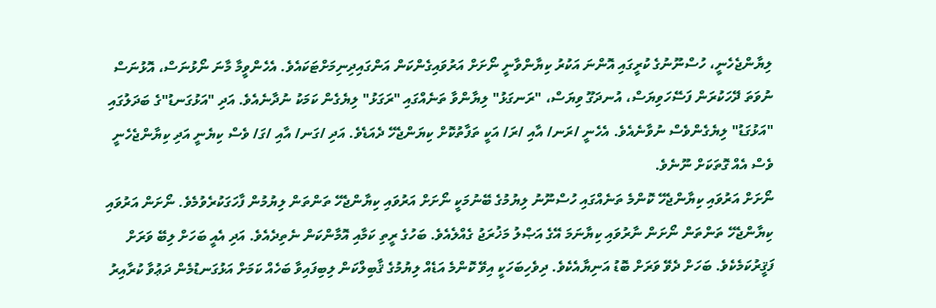ލިޔާންޖެހެނީ، ހުސްނޫނުގެ ކުރީގައި އޮންނަ އަކުރު ކިޔާންވާނީ ނޯށަށް އަރުވައިގެންކަން އަންގައިދިނިމަށްޓަކައެވެ. އެހެންވީމާ މާނަ ނޯޅުނަސް، އޮޅުނަސް ނުވަތަ ދޭހަކުރަން ފަސޭހަވިޔަސް، އުނދަގޫ ވިޔަސް، "ރަނގަޅު" ލިޔާންވާ ތަނެއްގައި "ރަގަޅު" ލިޔެގެން ކަމަކު ނުދާނެއެވެ. އަދި "އަޅުގަނޑު"ގެ ބަދަލުގައި "އަޅުގަޑު" ލިޔެގެންވެސް ނުވާނެއެވެ. އެހެނީ /ރަނ/ އާއި /ރަ/ އަކީ ތަފާތުކޮށް ކިޔަންޖެހޭ ދެއަޑެވެ. އަދި /ގަނ/ އާއި /ގަ/ ވެސް ކިޔެނީ އަދި ކިޔާންޖެހެނީ ވެސް އެއް ގޮތަކަށް ނޫނެވެ.
ނޯށަށް އަރުވައި ކިޔާންޖެހޭ ކޮންމެ ތަނެއްގައި ހުސްނޫނު ލިޔުމުގެ ބޭނުމަކީ ނޯށަށް އަރުވައި ކިޔާންޖެހޭ ތަންތަން ލިޔުމުން ފާހަގަކުރެވުމެވެ. ނޯށަން އަރުވައި ކިޔާންޖެހޭ ތަންތަން ނޯށަން ނާރުވައި ކިޔާނަމަ އޭގެ އަޞްލު މަޚުރަޖު ގެއްލެއެވެ. ބަހުގެ ރީތި ކަމާއި އޮމާންކަން ނެތިދެއެވެ. އަދި އެއީ ބަހަށް ލިބޭ ވަރަށް ފަޤީރުކަމެކެވެ. ބަހަށް ދެވޭ ވަރަށް ބޮޑު އަނިޔާއެކެވެ. ދިވެހިބަހަކީ އިވޭ ކޮންމެ އަޑެއް ލިޔުމުގެ ޤާބިލްކަން ލިބިފައިވާ ބަހެއް ކަމަށް އަޅުގަނޑުމެން ދަޢުވާ ކުރާއިރު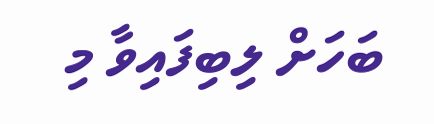ބަހަށް ލިބިފައިވާ މި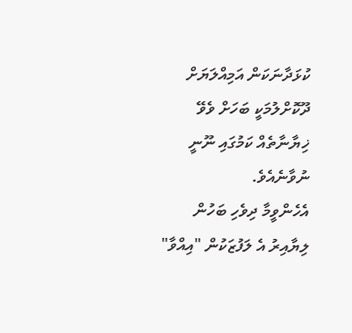ކުޅަދާނަކަން އަމިއްލަޔަށް ދޫކޮށްލުމަކީ ބަހަށް ވެވޭ ޚިޔާނާތެއް ކަމުގައި ނޫނީ  ނުވާނެއެވެ.
އެހެންވީމާ ދިވެހި ބަހުން ލިޔާއިރު އެ ލަފުޒަކުން "އިއްވާ"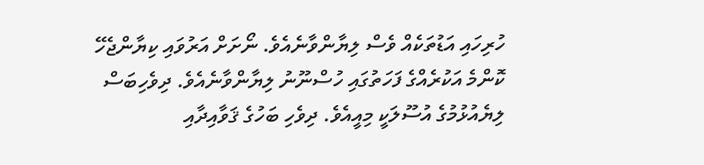ހުރިހައި އަޑުތަކެއް ވެސް ލިޔާންވާނެއެވެ. ނޯށަށް އަރުވައި ކިޔާންޖެހޭ ކޮންމެ އަކުރެއްގެ ފަހަތުގައި ހުސްނޫނު ލިޔާންވާނެއެވެ. ދިވެހިބަސް ލިޔެއުޅުމުގެ އުސޫލަކީ މިއީއެވެ. ދިވެހި ބަހުގެ ޤަވާއިދާއި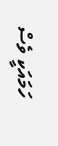ހަމައަކީ ވެސް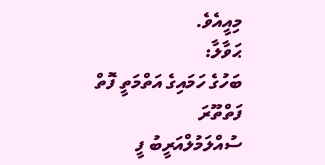މިއީއެވެ.
ޙަވާލާ:
ބަހުގެ ހަމައިގެ އަތްމަތީ ފޮތް
ފަތްތޫރަ
ސުއްލަމުލްއަރީބު ފީ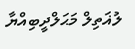ލުޣަތިލް މަޙަލްދީބިއްޔާ